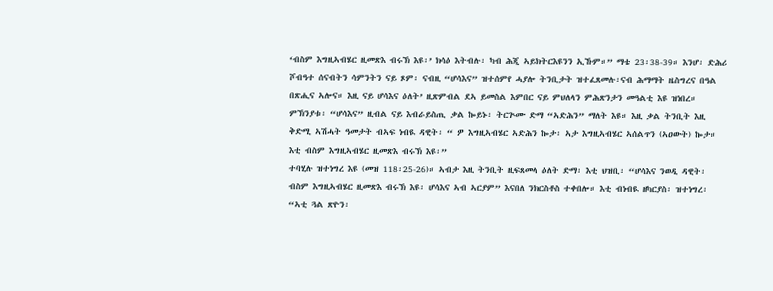‘ብስም እግዚኣብሄር ዚመጽእ ብሩኽ እዩ፡’ ክሳዕ እትብሉ፡ ካብ ሕጂ ኣይክትርእዩንን ኢኹም።” ማቴ 23፡38-39። እንሆ፡ ድሕሪ ሾብዓተ ሰናብትን ሳምንትን ናይ ጾም፡ ናብዚ “ሆሳእና” ዝተሰምየ ሓያሎ ትንቢታት ዝተፈጸመሉ፡ናብ ሕማማት ዜስግረና በዓል በጽሒና ኣሎና። እዚ ናይ ሆሳእና ዕለት’ ዚጽምብል ደኣ ይመስል እምበር ናይ ምህለላን ምሕጽንታን መዓልቲ እዩ ዝነበረ። ምኽንያቱ፡ “ሆሳእና” ዚብል ናይ እብራይስጢ ቃል ኰይኑ፡ ትርጕሙ ድማ “ኣድሕን” ማለት እዩ። እዚ ቃል ትንቢት እዚ ቅድሚ ኣሽሓት ዓመታት ብኣፍ ነብዪ ዳዊት፡ “ ዎ እግዚኣብሄር ኣድሕን ኰታ፡ ኣታ እግዚኣብሄር ኣሰልጥን (ኣዐውት) ኰታ። እቲ ብስም እግዚኣብሄር ዚመጽእ ብሩኽ እዩ፡”
ተባሂሉ ዝተነግረ እዩ (መዝ 118፡25-26)። ኣብታ እዚ ትንቢት ዚፍጸመላ ዕለት ድማ፡ እቲ ህዝቢ፡ “ሆሳእና ንወዲ ዳዊት፡ ብስም እግዚኣብሄር ዚመጽእ ብሩኽ እዩ፡ ሆሳእና ኣብ ኣርያም” እናበለ ንክርስቶስ ተቀበሎ። እቲ ብነብዪ ዘካርያስ፡ ዝተነግረ፡ “ኣቲ ጓል ጽዮን፡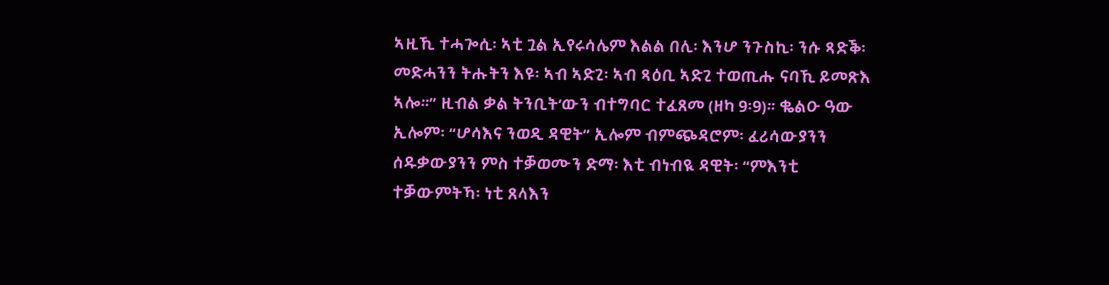ኣዚኺ ተሓጐሲ፡ ኣቲ ጓል ኢየሩሳሌም እልል በሊ፡ እንሆ ንጉስኪ፡ ንሱ ጻድቕ፡ መድሓንን ትሑትን እዩ፡ ኣብ ኣድጊ፡ ኣብ ጻዕቢ ኣድጊ ተወጢሑ ናባኺ ይመጽእ ኣሎ።” ዚብል ቃል ትንቢት’ውን ብተግባር ተፈጸመ (ዘካ 9፡9)። ቈልዑ ዓው ኢሎም፡ “ሆሳእና ንወዲ ዳዊት” ኢሎም ብምጭዳሮም፡ ፈሪሳውያንን ሰዱቃውያንን ምስ ተቓወሙን ድማ፡ እቲ ብነብዪ ዳዊት፡ “ምእንቲ ተቓውምትኻ፡ ነቲ ጸላእን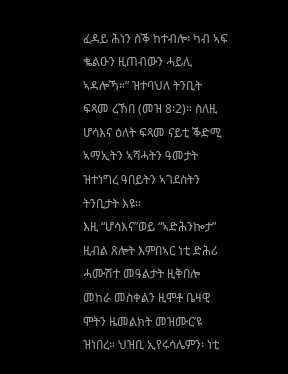ፈዳይ ሕነን ስቕ ከተብሎ፡ ካብ ኣፍ ቈልዑን ዚጠብውን ሓይሊ ኣዳሎኻ።” ዝተባህለ ትንቢት ፍጻመ ረኸበ (መዝ 8፡2)። ስለዚ ሆሳእና ዕለት ፍጻመ ናይቲ ቕድሚ ኣማኢትን ኣሻሓትን ዓመታት ዝተነግረ ዓበይትን ኣገደስትን ትንቢታት እዩ።
እዚ “ሆሳእና”ወይ “ኣድሕንኰታ” ዚብል ጸሎት እምበኣር ነቲ ድሕሪ ሓሙሽተ መዓልታት ዚቅበሎ መከራ መስቀልን ዚሞቶ ቤዛዊ ሞትን ዜመልክት መዝሙር’ዩ ዝነበረ። ህዝቢ ኢየሩሳሌምን፡ ነቲ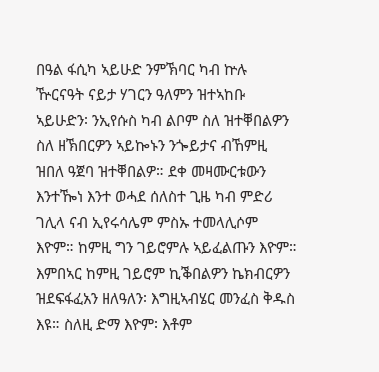በዓል ፋሲካ ኣይሁድ ንምኽባር ካብ ኵሉ ዅርናዓት ናይታ ሃገርን ዓለምን ዝተኣከቡ ኣይሁድን፡ ንኢየሱስ ካብ ልቦም ስለ ዝተቐበልዎን ስለ ዘኽበርዎን ኣይኰኑን ንጐይታና ብኸምዚ ዝበለ ዓጀባ ዝተቐበልዎ። ደቀ መዛሙርቱውን እንተዀነ እንተ ወሓደ ሰለስተ ጊዜ ካብ ምድሪ ገሊላ ናብ ኢየሩሳሌም ምስኡ ተመላሊሶም እዮም። ከምዚ ግን ገይሮምሉ ኣይፈልጡን እዮም። እምበኣር ከምዚ ገይሮም ኪቕበልዎን ኬክብርዎን ዝደፍፋፈአን ዘለዓለን፡ እግዚኣብሄር መንፈስ ቅዱስ እዩ። ስለዚ ድማ እዮም፡ እቶም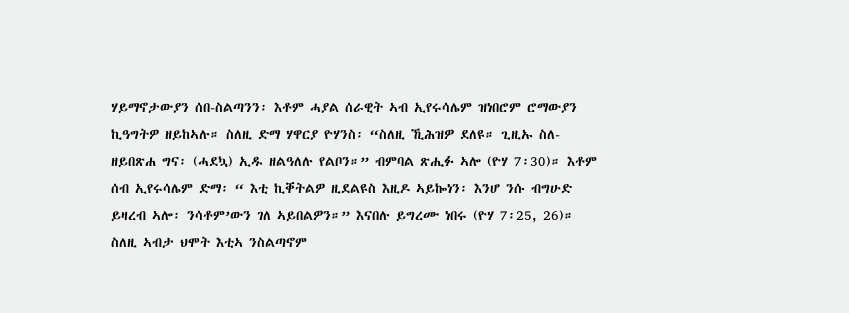ሃይማኖታውያን ሰበ-ስልጣንን፡ እቶም ሓያል ሰራዊት ኣብ ኢየሩሳሌም ዝነበሮም ሮማውያን ኪዓግትዎ ዘይከኣሉ። ስለዚ ድማ ሃዋርያ ዮሃንስ፡ “ስለዚ ኺሕዝዎ ደለዩ። ጊዚኡ ስለ-ዘይበጽሐ ግና፡ (ሓደኳ) ኢዱ ዘልዓለሉ የልቦን።” ብምባል ጽሒፉ ኣሎ (ዮሃ 7፡30)። እቶም ሰብ ኢየሩሳሌም ድማ፡ “ እቲ ኪቐትልዎ ዚደልዩስ እዚዶ ኣይኰነን፡ እንሆ ንሱ ብግሁድ ይዛረብ ኣሎ፡ ንሳቶም’ውን ገለ ኣይበልዎን።” እናበሉ ይግረሙ ነበሩ (ዮሃ 7፡25, 26)። ስለዚ ኣብታ ህሞት እቲኣ ንስልጣኖም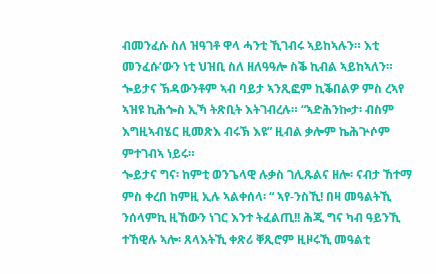ብመንፈሱ ስለ ዝዓገቶ ዋላ ሓንቲ ኺገብሩ ኣይከኣሉን። እቲ መንፈሱ’ውን ነቲ ህዝቢ ስለ ዘለዓዓሎ ስቕ ኪብል ኣይከኣለን። ጐይታና ኽዳውንቶም ኣብ ባይታ ኣንጺፎም ኪቕበልዎ ምስ ረኣየ ኣዝዩ ኪሕጐስ ኢኻ ትጽቢት እትገብረሉ። “ኣድሕንኰታ፡ ብስም እግዚኣብሄር ዚመጽእ ብሩኽ እዩ” ዚብል ቃሎም ኬሕጕሶም ምተገብኣ ነይሩ።
ጐይታና ግና፡ ከምቲ ወንጌላዊ ሉቃስ ገሊጹልና ዘሎ፡ ናብታ ኸተማ ምስ ቀረበ ከምዚ ኢሉ ኣልቀሰላ፡ “ ኣየ-ንስኺ! በዛ መዓልትኺ ንሰላምኪ ዚኸውን ነገር እንተ ትፈልጢ!! ሕጂ ግና ካብ ዓይንኺ ተኸዊሉ ኣሎ፡ ጸላእትኺ ቀጽሪ ቐጺሮም ዚዞሩኺ መዓልቲ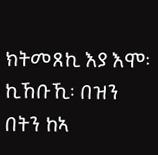ክትመጸኪ እያ እሞ፡ ኪኸቡኺ፡ በዝን በትን ከኣ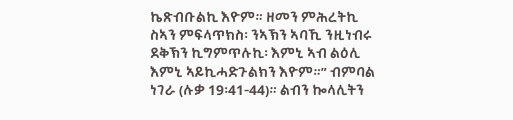ኬጽብቡልኪ እዮም። ዘመን ምሕረትኪ ስኣን ምፍላጥክስ፡ ንኣኽን ኣባኺ ንዚነብሩ ደቅኽን ኪግምጥሉኪ፡ እምኒ ኣብ ልዕሊ እምኒ ኣይኪሓድጉልክን እዮም።” ብምባል ነገራ (ሉቃ 19፡41-44)። ልብን ኰላሊትን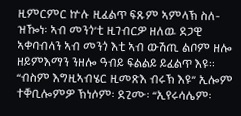ዚምርምር ኵሉ ዚፈልጥ ፍጹም ኣምላኽ ስለ-ዝዀነ፡ ኣብ መንጎ’ቲ ዚገብርዎ ዘለዉ ደጋዊ ኣቀባብላን ኣብ መንጎ እቲ ኣብ ውሽጢ ልቦም ዘሎ ዘይምእማን ንዘሎ ዓብይ ፍልልይ ይፈልጥ እዩ። “ብስም እግዚኣብሄር ዚመጽእ ብሩኽ እዩ” ኢሎም ተቐቢሎምዎ ኽነሶም፡ ደጊሙ፡ “ኢየሩሳሌም፡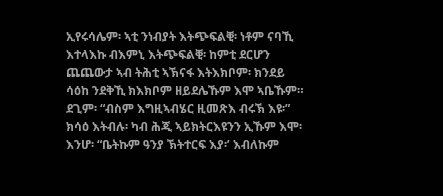ኢየሩሳሌም፡ ኣቲ ንነብያት እትጭፍልቒ፡ ነቶም ናባኺ እተላእኩ ብእምኒ እትጭፍልቒ፡ ከምቲ ደርሆን ጨጨውታ ኣብ ትሕቲ ኣኽናፋ እትእክቦም፡ ክንደይ ሳዕከ ንደቅኺ ክእክቦም ዘይደሌኹም እሞ ኣቤኹም። ደጊም፡ “ብስም እግዚኣብሄር ዚመጽእ ብሩኽ እዩ፡” ክሳዕ እትብሉ፡ ካብ ሕጂ ኣይክትርእዩንን ኢኹም እሞ፡ እንሆ፡ “ቤትኩም ዓንያ ኽትተርፍ እያ፡’ እብለኩም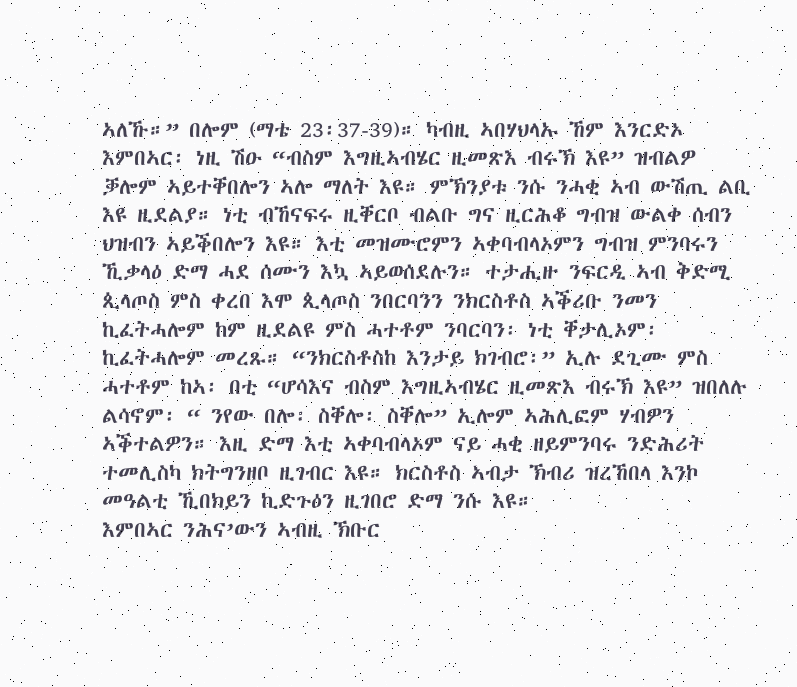ኣለኹ።” በሎም (ማቴ 23፡37-39)። ካብዚ ኣበሃህላኡ ኸም እንርድኦ እምበኣር፡ ነዚ ሽዑ “ብስም እግዚኣብሄር ዚመጽእ ብሩኽ እዩ” ዝብልዎ ቓሎም ኣይተቐበሎን ኣሎ ማለት እዩ። ምኽንያቱ ንሱ ንሓቂ ኣብ ውሽጢ ልቢ እዩ ዚደልያ። ነቲ ብኸናፍሩ ዚቐርቦ ብልቡ ግና ዚርሕቆ ግብዝ ውልቀ ሰብን ህዝብን ኣይቕበሎን እዩ። እቲ መዝሙሮምን ኣቀባብላኦምን ግብዝ ምንባሩን ኺቃላዕ ድማ ሓደ ሰሙን እኳ ኣይወሰደሉን። ተታሒዙ ንፍርዲ ኣብ ቅድሚ ጲላጦስ ምስ ቀረበ እሞ ጲላጦስ ንበርባንን ንክርስቶስ ኣቕሪቡ ንመን ኪፈትሓሎም ከም ዚደልዩ ምስ ሓተቶም ንባርባን፡ ነቲ ቐታሊኦም፡ ኪፈትሓሎም መረጹ። “ንክርስቶስከ እንታይ ክገብሮ፡” ኢሉ ደጊሙ ምስ ሓተቶም ከኣ፡ በቲ “ሆሳእና ብስም እግዚኣብሄር ዚመጽእ ብሩኽ እዩ” ዝበለሉ ልሳኖም፡ “ ንየው በሎ፡ ስቐሎ፡ ስቐሎ” ኢሎም ኣሕሊፎም ሃብዎን ኣቕተልዎን። እዚ ድማ እቲ ኣቀባብላኦም ናይ ሓቂ ዘይምንባሩ ንድሕሪት ተመሊስካ ክትግንዘቦ ዚገብር እዩ። ክርስቶስ ኣብታ ኽብሪ ዝረኸበላ እንኮ መዓልቲ ኺበክይን ኪድጉዕን ዚገበሮ ድማ ንሱ እዩ።
እምበኣር ንሕና’ውን ኣብዚ ኽቡር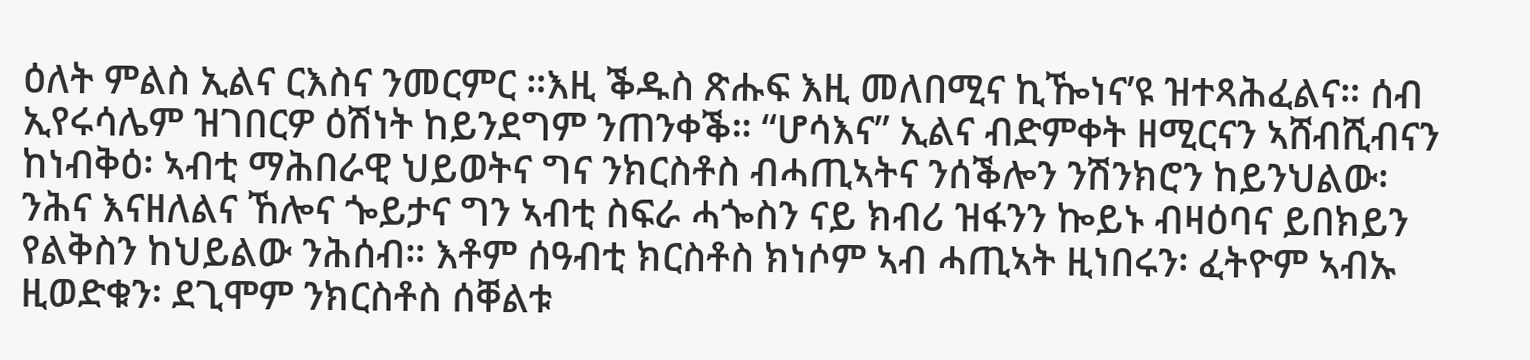ዕለት ምልስ ኢልና ርእስና ንመርምር ።እዚ ቕዱስ ጽሑፍ እዚ መለበሚና ኪዀነና’ዩ ዝተጻሕፈልና። ሰብ ኢየሩሳሌም ዝገበርዎ ዕሽነት ከይንደግም ንጠንቀቕ። “ሆሳእና” ኢልና ብድምቀት ዘሚርናን ኣሸብሺብናን ከነብቅዕ፡ ኣብቲ ማሕበራዊ ህይወትና ግና ንክርስቶስ ብሓጢኣትና ንሰቕሎን ንሽንክሮን ከይንህልው፡ ንሕና እናዘለልና ኸሎና ጐይታና ግን ኣብቲ ስፍራ ሓጐስን ናይ ክብሪ ዝፋንን ኰይኑ ብዛዕባና ይበክይን የልቅስን ከህይልው ንሕሰብ። እቶም ሰዓብቲ ክርስቶስ ክነሶም ኣብ ሓጢኣት ዚነበሩን፡ ፈትዮም ኣብኡ ዚወድቁን፡ ደጊሞም ንክርስቶስ ሰቐልቱ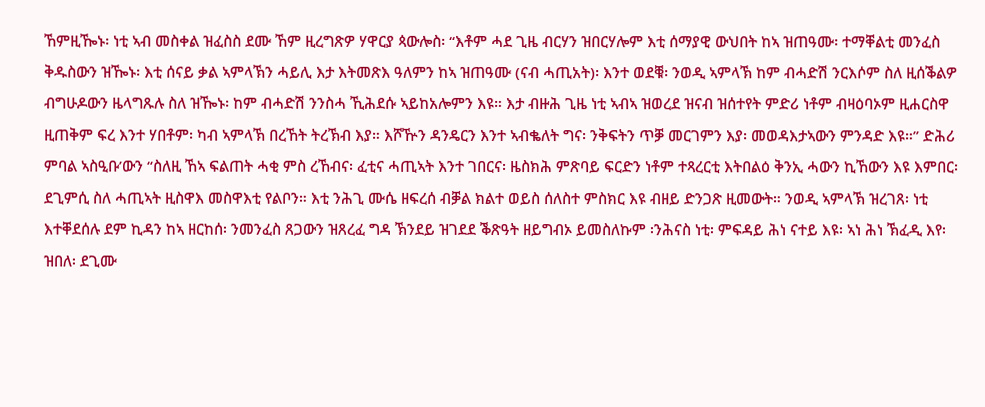ኸምዚዀኑ፡ ነቲ ኣብ መስቀል ዝፈስስ ደሙ ኸም ዚረግጽዎ ሃዋርያ ጳውሎስ፡ “እቶም ሓደ ጊዜ ብርሃን ዝበርሃሎም እቲ ሰማያዊ ውህበት ከኣ ዝጠዓሙ፡ ተማቐልቲ መንፈስ ቅዱስውን ዝዀኑ፡ እቲ ሰናይ ቃል ኣምላኽን ሓይሊ እታ እትመጽእ ዓለምን ከኣ ዝጠዓሙ (ናብ ሓጢአት)፡ እንተ ወደቑ፡ ንወዲ ኣምላኽ ከም ብሓድሽ ንርእሶም ስለ ዚሰቕልዎ ብግሁዶውን ዜላግጹሉ ስለ ዝዀኑ፡ ከም ብሓድሽ ንንስሓ ኺሕደሱ ኣይከአሎምን እዩ። እታ ብዙሕ ጊዜ ነቲ ኣብኣ ዝወረደ ዝናብ ዝሰተየት ምድሪ ነቶም ብዛዕባኦም ዚሐርስዋ ዚጠቅም ፍረ እንተ ሃበቶም፡ ካብ ኣምላኽ በረኸት ትረኽብ እያ። እሾዅን ዳንዴርን እንተ ኣብቈለት ግና፡ ንቅፍትን ጥቓ መርገምን እያ፡ መወዳእታኣውን ምንዳድ እዩ።” ድሕሪ ምባል ኣስዒቡ’ውን “ስለዚ ኸኣ ፍልጠት ሓቂ ምስ ረኸብና፡ ፈቲና ሓጢኣት እንተ ገበርና፡ ዜስክሕ ምጽባይ ፍርድን ነቶም ተጻረርቲ እትበልዕ ቅንኢ ሓውን ኪኸውን እዩ እምበር፡ ደጊምሲ ስለ ሓጢኣት ዚስዋእ መስዋእቲ የልቦን። እቲ ንሕጊ ሙሴ ዘፍረሰ ብቓል ክልተ ወይስ ሰለስተ ምስክር እዩ ብዘይ ድንጋጽ ዚመውት። ንወዲ ኣምላኽ ዝረገጸ፡ ነቲ እተቐደሰሉ ደም ኪዳን ከኣ ዘርከሰ፡ ንመንፈስ ጸጋውን ዝጸረፈ ግዳ ኽንደይ ዝገደደ ቕጽዓት ዘይግብኦ ይመስለኩም ፡ንሕናስ ነቲ፡ ምፍዳይ ሕነ ናተይ እዩ፡ ኣነ ሕነ ኽፈዲ እየ፡ ዝበለ፡ ደጊሙ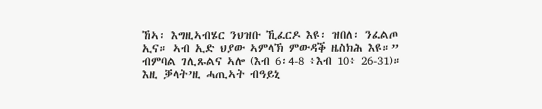ኸኣ፡ እግዚኣብሄር ንህዝቡ ኺፈርዶ እዩ፡ ዝበለ፡ ንፈልጦ ኢና። ኣብ ኢድ ህያው ኣምላኽ ምውዳቕ ዜስክሕ እዩ።” ብምባል ገሊጹልና ኣሎ (እብ 6፡4-8 ፥እብ 10፥ 26-31)። እዚ ቓላት’ዚ ሓጢኣት ብዓይኒ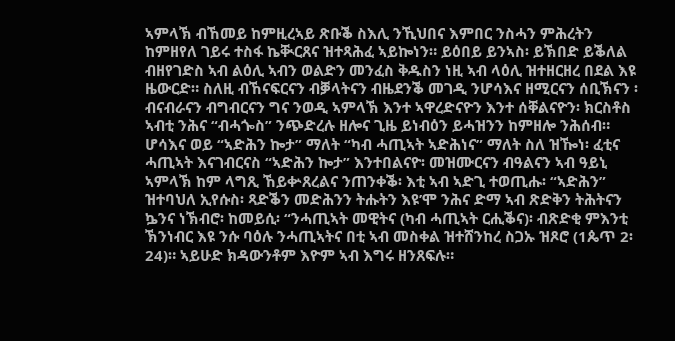ኣምላኽ ብኸመይ ከምዚረኣይ ጽቡቕ ስእሊ ንኺህበና እምበር ንስሓን ምሕረትን ከምዘየለ ገይሩ ተስፋ ኬቚርጸና ዝተጻሕፈ ኣይኰነን። ይዕበይ ይንኣስ፡ ይኽበድ ይቕለል ብዘየገድስ ኣብ ልዕሊ ኣብን ወልድን መንፈስ ቅዱስን ነዚ ኣብ ላዕሊ ዝተዘርዘረ በደል እዩ ዜውርድ። ስለዚ ብኸናፍርናን ብቓላትናን ብዜደንቕ መገዲ ንሆሳእና ዘሚርናን ሰቢኽናን ፡ብናብራናን ብግብርናን ግና ንወዲ ኣምላኽ እንተ ኣዋረድናዮን እንተ ሰቐልናዮን፡ ክርስቶስ ኣብቲ ንሕና “ብሓጐስ” ንጭድረሉ ዘሎና ጊዜ ይነብዕን ይሓዝንን ከምዘሎ ንሕሰብ።
ሆሳእና ወይ “ኣድሕን ኰታ” ማለት “ካብ ሓጢኣት ኣድሕነና” ማለት ስለ ዝዀነ፡ ፈቲና ሓጢኣት እናገብርናስ “ኣድሕን ኰታ” እንተበልናዮ፡ መዝሙርናን ብዓልናን ኣብ ዓይኒ ኣምላኽ ከም ላግጺ ኸይቍጸረልና ንጠንቀቕ፡ እቲ ኣብ ኣድጊ ተወጢሑ፡ “ኣድሕን” ዝተባህለ ኢየሱስ፡ ጻድቕን መድሕንን ትሑትን እዩ’ሞ ንሕና ድማ ኣብ ጽድቅን ትሕትናን ኴንና ነኽብሮ፡ ከመይሲ፡ “ንሓጢኣት መዊትና (ካብ ሓጢኣት ርሒቕና)፡ ብጽድቂ ምእንቲ ኽንነብር እዩ ንሱ ባዕሉ ንሓጢኣትና በቲ ኣብ መስቀል ዝተሸንከረ ስጋኡ ዝጾሮ (1ጴጥ 2፡24)። ኣይሁድ ክዳውንቶም እዮም ኣብ እግሩ ዘንጸፍሉ።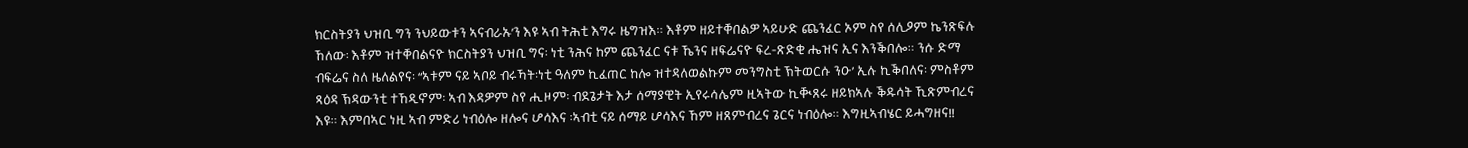ክርስትያን ህዝቢ ግን ንህይውቱን ኣናብራኡ’ን እዩ ኣብ ትሕቲ እግሩ ዜግዝእ። እቶም ዘይተቐበልዎ ኣይሁድ ጨንፈር ኦም ስየ ሰሊዖም ኬንጽፍሉ ኸለው፡ እቶም ዝተቐበልናዮ ክርስትያን ህዝቢ ግና፡ ነቲ ንሕና ከም ጨንፈር ናቱ ኼንና ዘፍሬናዮ ፍረ-ጽድቂ ሔዝና ኢና እንቕበሎ። ንሱ ድማ ብፍሬና ስለ ዜለልየና፡ “ኣቱም ናይ ኣቦይ ብሩኻት፡ነቲ ዓለም ኪፈጠር ከሎ ዝተዳለወልኩም መንግስቲ ኽትወርሱ ንዑ’ ኢሉ ኪቕበለና፡ ምስቶም ጻዕዳ ኽዳውንቲ ተኸዲኖም፡ ኣብ እዳዎም ስየ ሒዞም፡ ብደጌታት እታ ሰማያዊት ኢየሩሳሌም ዚኣትው ኪቚጸሩ ዘይክኣሉ ቕዱሳት ኺጽምብረና እዩ። እምበኣር ነዚ ኣብ ምድሪ ነብዕሎ ዘሎና ሆሳእና ፡ኣብቲ ናይ ሰማይ ሆሳእና ኸም ዘጸምብረና ጌርና ነብዕሎ። እግዚኣብሄር ይሓግዘና!!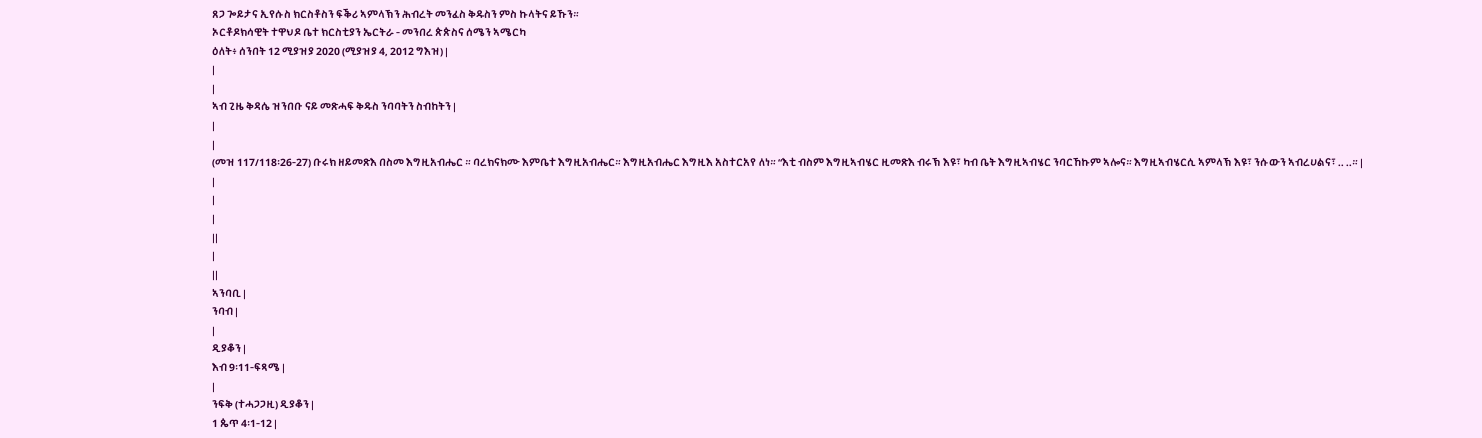ጸጋ ጐይታና ኢየሱስ ክርስቶስን ፍቕሪ ኣምላኽን ሕብረት መንፈስ ቅዱስን ምስ ኩላትና ይኹን።
ኦርቶዶክሳዊት ተዋህዶ ቤተ ክርስቲያን ኤርትራ - መንበረ ጵጵስና ሰሜን ኣሜርካ
ዕለት፥ ሰንበት 12 ሚያዝያ 2020 (ሚያዝያ 4, 2012 ግእዝ) |
|
|
ኣብ ጊዜ ቅዳሴ ዝንበቡ ናይ መጽሓፍ ቅዱስ ንባባትን ስብከትን |
|
|
(መዝ 117/118፡26-27) ቡሩክ ዘይመጽእ በስመ እግዚአብሔር ። ባረክናክሙ እምቤተ እግዚአብሔር። እግዚአብሔር እግዚእ አስተርአየ ለነ። “እቲ ብስም እግዚኣብሄር ዚመጽእ ብሩኽ እዩ፣ ካብ ቤት እግዚኣብሄር ንባርኸኩም ኣሎና። እግዚኣብሄርሲ ኣምላኽ እዩ፣ ንሱውን ኣብረሀልና፣ .. ..። |
|
|
|
||
|
||
ኣንባቢ |
ንባብ |
|
ዲያቆን |
እብ 9፡11-ፍጻሜ |
|
ንፍቅ (ተሓጋጋዚ) ዲያቆን |
1 ጴጥ 4፡1-12 |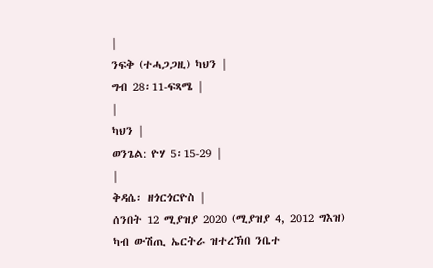|
ንፍቅ (ተሓጋጋዚ) ካህን |
ግብ 28፡11-ፍጻሜ |
|
ካህን |
ወንጌል: ዮሃ 5፡15-29 |
|
ቅዳሴ፡ ዘጎርጎርዮስ |
ሰንበት 12 ሚያዝያ 2020 (ሚያዝያ 4, 2012 ግእዝ)
ካብ ውሽጢ ኤርትራ ዝተረኽበ ንቤተ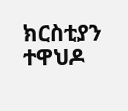ክርስቲያን ተዋህዶ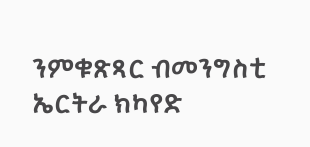ንምቁጽጻር ብመንግስቲ ኤርትራ ክካየድ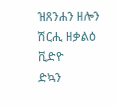ዝጸንሐን ዘሎን ሽርሒ ዘቃልዕ ቪድዮ
ድኳን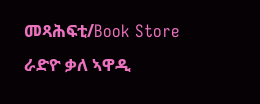መጻሕፍቲ/Book Store
ራድዮ ቃለ ኣዋዲ